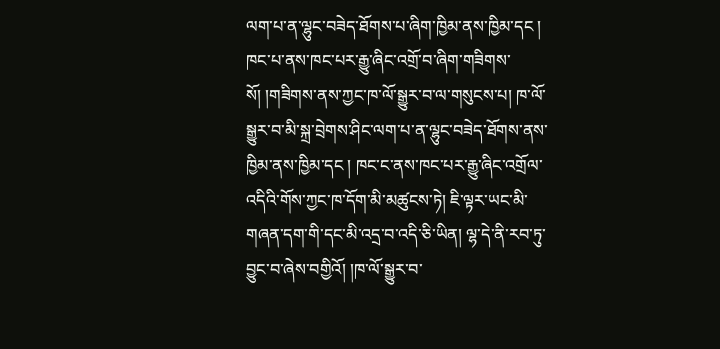ལག་པ་ན་ལྷུང་བཟེད་ཐོགས་པ་ཞིག་ཁྱིམ་ནས་ཁྱིམ་དང ། ཁང་པ་ནས་ཁང་པར་རྒྱུ་ཞིང་འགྲོ་བ་ཞིག་གཟིགས་སོ། །གཟིགས་ནས་ཀྱང་ཁ་ལོ་སྒྱུར་བ་ལ་གསུངས་པ། ཁ་ལོ་སྒྱུར་བ་མི་སྐྲ་བྲེགས་ཤིང་ལག་པ་ན་ལྷུང་བཟེད་ཐོགས་ནས་ཁྱིམ་ནས་ཁྱིམ་དང ། ཁང་ང་ནས་ཁང་པར་རྒྱུ་ཞིང་འགྲོལ་འདིའི་གོས་ཀྱང་ཁ་དོག་མི་མཚུངས་ཏེ། ཇི་ལྟར་ཡང་མི་གཞན་དག་གི་དང་མི་འདྲ་བ་འདི་ཅི་ཡིན། ལྷ་དེ་ནི་རབ་ཏུ་བྱུང་བ་ཞེས་བགྱིའོ། །ཁ་ལོ་སྒྱུར་བ་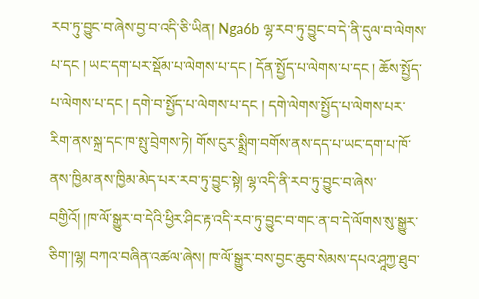རབ་ཏུ་བྱུང་བ་ཞེས་བྱ་བ་འདི་ཅི་ཡིན། Nga6b ལྷ་རབ་ཏུ་བྱུང་བ་དེ་ནི་དུལ་བ་ལེགས་པ་དང ། ཡང་དག་པར་སྡོམ་པ་ལེགས་པ་དང ། དོན་སྤྱོད་པ་ལེགས་པ་དང ། ཆོས་སྤྱོད་པ་ལེགས་པ་དང ། དགེ་བ་སྤྱོད་པ་ལེགས་པ་དང ། དགེ་ལེགས་སྤྱོད་པ་ལེགས་པར་རིག་ནས་སྐྲ་དང་ཁ་སྤུ་བྲེགས་ཏེ། གོས་ངུར་སྨྲིག་བགོས་ནས་དད་པ་ཡང་དག་པ་ཁོ་ནས་ཁྱིམ་ནས་ཁྱིམ་མེད་པར་རབ་ཏུ་བྱུང་སྟེ། ལྷ་འདི་ནི་རབ་ཏུ་བྱུང་བ་ཞེས་བགྱིའོ། །ཁ་ལོ་སྒྱུར་བ་དེའི་ཕྱིར་ཤིང་རྟ་འདི་རབ་ཏུ་བྱུང་བ་གང་ན་བ་དེ་ལོགས་སུ་སྒྱུར་ཅིག་།ལྷ། བཀའ་བཞིན་འཚལ་ཞེས། ཁ་ལོ་སྒྱུར་བས་བྱང་ཆུབ་སེམས་དཔའ་ཤཱཀྱ་ཐུབ་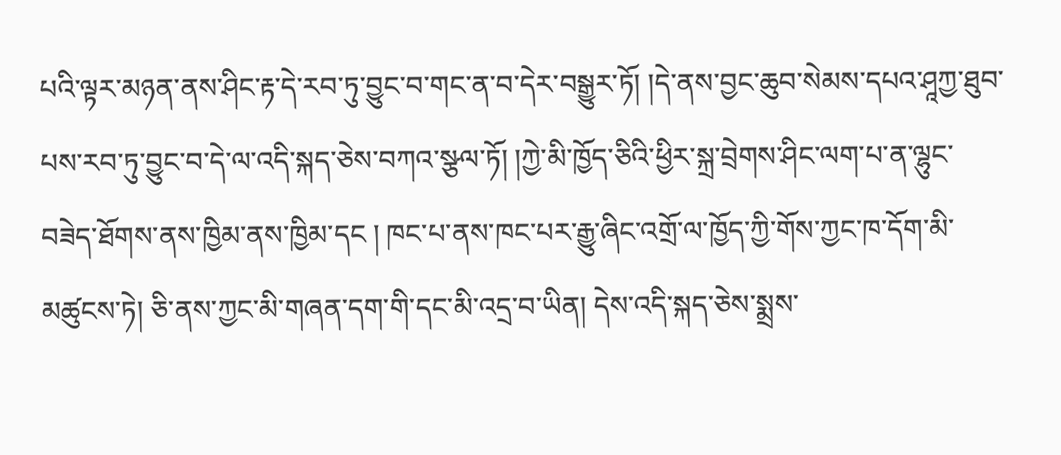པའི་ལྟར་མཉན་ནས་ཤིང་རྟ་དེ་རབ་ཏུ་བྱུང་བ་གང་ན་བ་དེར་བསྒྱུར་ཏོ། །དེ་ནས་བྱང་ཆུབ་སེམས་དཔའ་ཤཱཀྱ་ཐུབ་པས་རབ་ཏུ་བྱུང་བ་དེ་ལ་འདི་སྐད་ཅེས་བཀའ་སྩལ་ཏོ། །ཀྱེ་མི་ཁྱོད་ཅིའི་ཕྱིར་སྐྲ་བྲེགས་ཤིང་ལག་པ་ན་ལྷུང་བཟེད་ཐོགས་ནས་ཁྱིམ་ནས་ཁྱིམ་དང ། ཁང་པ་ནས་ཁང་པར་རྒྱུ་ཞིང་འགྲོ་ལ་ཁྱོད་ཀྱི་གོས་ཀྱང་ཁ་དོག་མི་མཚུངས་ཏེ། ཅི་ནས་ཀྱང་མི་གཞན་དག་གི་དང་མི་འདྲ་བ་ཡིན། དེས་འདི་སྐད་ཅེས་སྨྲས་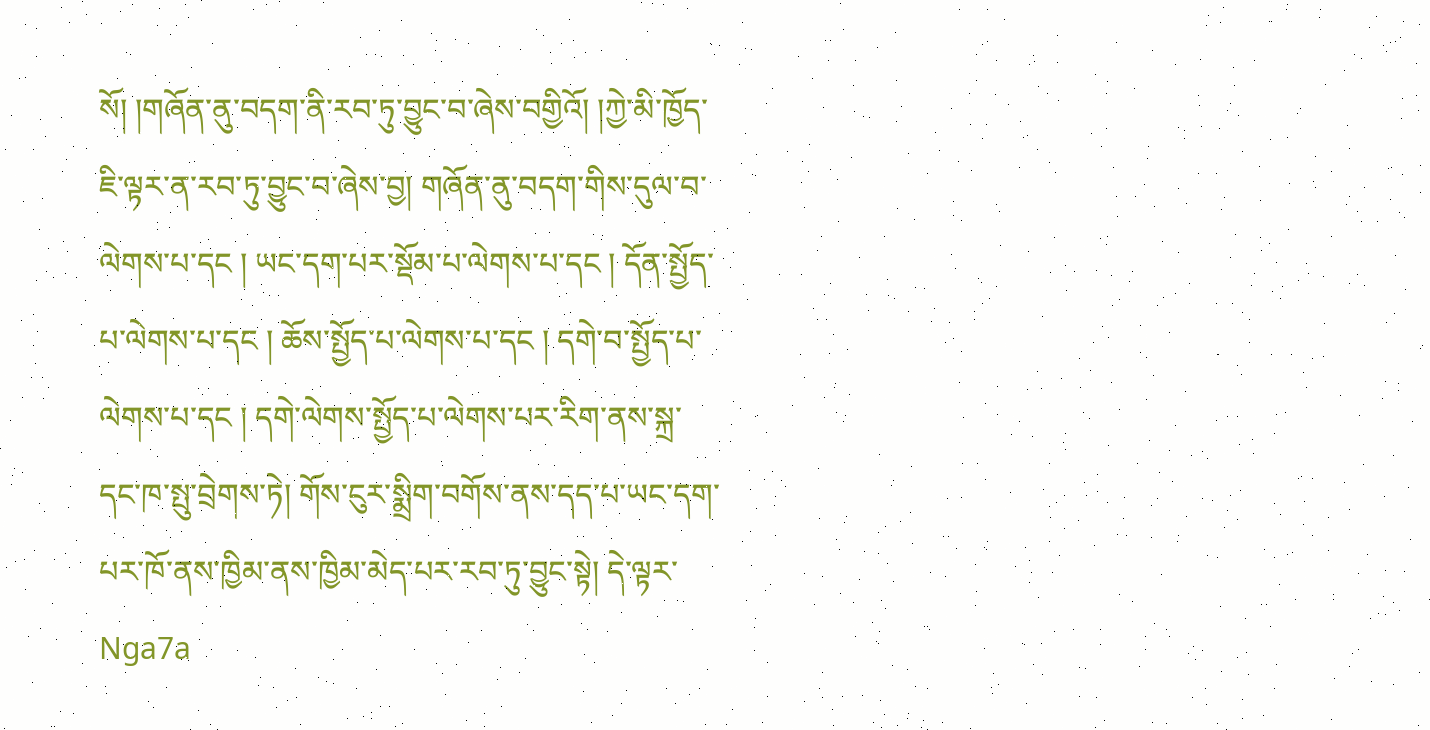སོ། །གཞོན་ནུ་བདག་ནི་རབ་ཏུ་བྱུང་བ་ཞེས་བགྱིའོ། །ཀྱེ་མི་ཁྱོད་ཇི་ལྟར་ན་རབ་ཏུ་བྱུང་བ་ཞེས་བྱ། གཞོན་ནུ་བདག་གིས་དུལ་བ་ལེགས་པ་དང ། ཡང་དག་པར་སྡོམ་པ་ལེགས་པ་དང ། དོན་སྤྱོད་པ་ལེགས་པ་དང ། ཆོས་སྤྱོད་པ་ལེགས་པ་དང ། དགེ་བ་སྤྱོད་པ་ལེགས་པ་དང ། དགེ་ལེགས་སྤྱོད་པ་ལེགས་པར་རིག་ནས་སྐྲ་དང་ཁ་སྤུ་བྲེགས་ཏེ། གོས་ངུར་སྨྲིག་བགོས་ནས་དད་པ་ཡང་དག་པར་ཁོ་ནས་ཁྱིམ་ནས་ཁྱིམ་མེད་པར་རབ་ཏུ་བྱུང་སྟེ། དེ་ལྟར་ Nga7a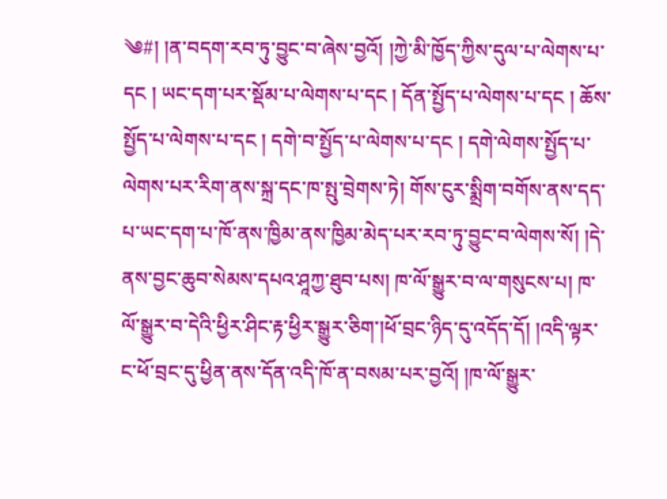༄#། །ན་བདག་རབ་ཏུ་བྱུང་བ་ཞེས་བྱའོ། །ཀྱེ་མི་ཁྱོད་ཀྱིས་དུལ་པ་ལེགས་པ་དང ། ཡང་དག་པར་སྡོམ་པ་ལེགས་པ་དང ། དོན་སྤྱོད་པ་ལེགས་པ་དང ། ཆོས་སྤྱོད་པ་ལེགས་པ་དང ། དགེ་བ་སྤྱོད་པ་ལེགས་པ་དང ། དགེ་ལེགས་སྤྱོད་པ་ལེགས་པར་རིག་ནས་སྐྲ་དང་ཁ་སྤུ་བྲེགས་ཏེ། གོས་ངུར་སྨྲིག་བགོས་ནས་དད་པ་ཡང་དག་པ་ཁོ་ནས་ཁྱིམ་ནས་ཁྱིམ་མེད་པར་རབ་ཏུ་བྱུང་བ་ལེགས་སོ། །དེ་ནས་བྱང་ཆུབ་སེམས་དཔའ་ཤཱཀྱ་ཐུབ་པས། ཁ་ལོ་སྒྱུར་བ་ལ་གསུངས་པ། ཁ་ལོ་སྒྱུར་བ་དེའི་ཕྱིར་ཤིང་རྟ་ཕྱིར་སྒྱུར་ཅིག་།ཕོ་བྲང་ཉིད་དུ་འདོད་དོ། །འདི་ལྟར་ང་ཕོ་བྲང་དུ་ཕྱིན་ནས་དོན་འདི་ཁོ་ན་བསམ་པར་བྱའོ། །ཁ་ལོ་སྒྱུར་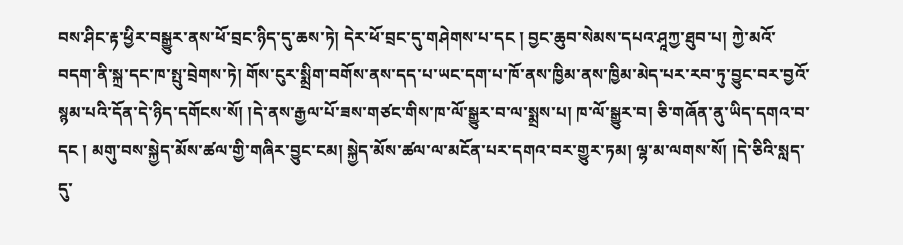བས་ཤིང་རྟ་ཕྱིར་བསྒྱུར་ནས་ཕོ་བྲང་ཉིད་དུ་ཆས་ཏེ། དེར་ཕོ་བྲང་དུ་གཤེགས་པ་དང ། བྱང་ཆུབ་སེམས་དཔའ་ཤཱཀྱ་ཐུབ་པ། ཀྱེ་མའོ་བདག་ནི་སྐྲ་དང་ཁ་སྤུ་བྲེགས་ཏེ། གོས་ངུར་སྨྲིག་བགོས་ནས་དད་པ་ཡང་དག་པ་ཁོ་ནས་ཁྱིམ་ནས་ཁྱིམ་མེད་པར་རབ་ཏུ་བྱུང་བར་བྱའོ་སྙམ་པའི་དོན་དེ་ཉིད་དགོངས་སོ། །དེ་ནས་རྒྱལ་པོ་ཟས་གཙང་གིས་ཁ་ལོ་སྒྱུར་བ་ལ་སྨྲས་པ། ཁ་ལོ་སྒྱུར་བ། ཅི་གཞོན་ནུ་ཡིད་དགའ་བ་དང ། མགུ་བས་སྐྱེད་མོས་ཚལ་གྱི་གཞིར་བྱུང་ངམ། སྐྱེད་མོས་ཚལ་ལ་མངོན་པར་དགའ་བར་གྱུར་ཏམ། ལྷ་མ་ལགས་སོ། །དེ་ཅིའི་སླད་དུ་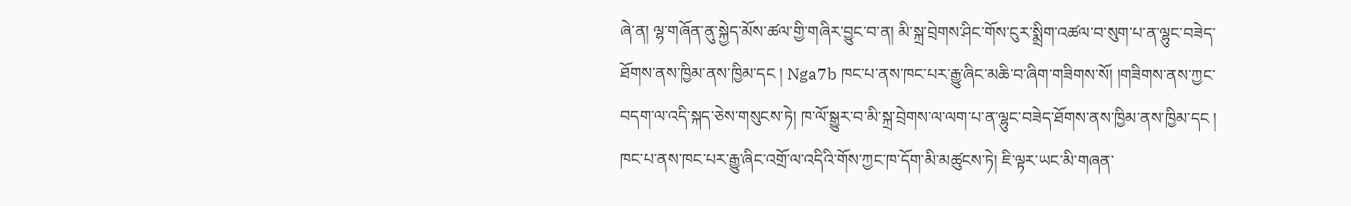ཞེ་ན། ལྷ་གཞོན་ནུ་སྐྱེད་མོས་ཚལ་གྱི་གཞིར་བྱུང་བ་ན། མི་སྐྲ་བྲེགས་ཤིང་གོས་ངུར་སྨྲིག་འཚལ་བ་སུག་པ་ན་ལྷུང་བཟེད་ཐོགས་ནས་ཁྱིམ་ནས་ཁྱིམ་དང ། Nga7b ཁང་པ་ནས་ཁང་པར་རྒྱུ་ཞིང་མཆི་བ་ཞིག་གཟིགས་སོ། །གཟིགས་ནས་ཀྱང་བདག་ལ་འདི་སྐད་ཅེས་གསུངས་ཏེ། ཁ་ལོ་སྒྱུར་བ་མི་སྐྲ་བྲེགས་ལ་ལག་པ་ན་ལྷུང་བཟེད་ཐོགས་ནས་ཁྱིམ་ནས་ཁྱིམ་དང ། ཁང་པ་ནས་ཁང་པར་རྒྱུ་ཞིང་འགྲོ་ལ་འདིའི་གོས་ཀྱང་ཁ་དོག་མི་མཚུངས་ཏེ། ཇི་ལྟར་ཡང་མི་གཞན་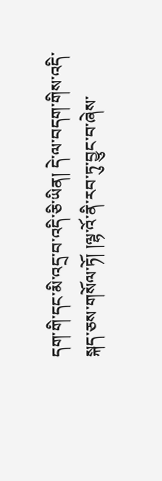དག་གི་དང་མི་འདྲ་བ་འདི་ཅི་ཡིན། དེ་ལ་བདག་གིས་འདི་སྐད་ཅས་གསོལ་ཏོ། །ལྷ་འོ་ནི་རབ་ཏུ་བྱུང་བ་ཞེས་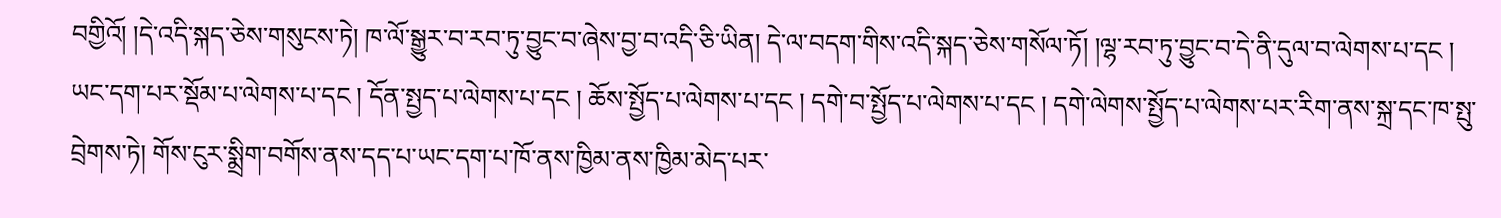བགྱིའོ། །དེ་འདི་སྐད་ཅེས་གསུངས་ཏེ། ཁ་ལོ་སྒྱུར་བ་རབ་ཏུ་བྱུང་བ་ཞེས་བྱ་བ་འདི་ཅི་ཡིན། དེ་ལ་བདག་གིས་འདི་སྐད་ཅེས་གསོལ་ཏོ། །ལྷ་རབ་ཏུ་བྱུང་བ་དེ་ནི་དུལ་བ་ལེགས་པ་དང ། ཡང་དག་པར་སྡོམ་པ་ལེགས་པ་དང ། དོན་སྤྱད་པ་ལེགས་པ་དང ། ཆོས་སྤྱོད་པ་ལེགས་པ་དང ། དགེ་བ་སྤྱོད་པ་ལེགས་པ་དང ། དགེ་ལེགས་སྤྱོད་པ་ལེགས་པར་རིག་ནས་སྐྲ་དང་ཁ་སྤུ་བྲེགས་ཏེ། གོས་ངུར་སྨྲིག་བགོས་ནས་དད་པ་ཡང་དག་པ་ཁོ་ནས་ཁྱིམ་ནས་ཁྱིམ་མེད་པར་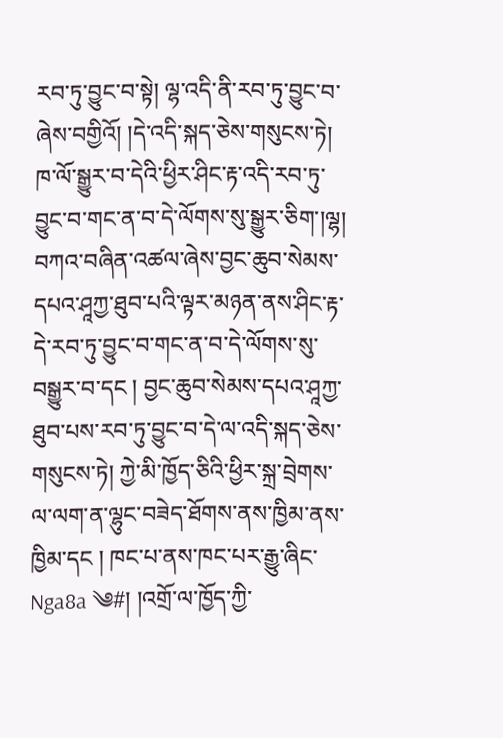རབ་ཏུ་བྱུང་བ་སྟེ། ལྷ་འདི་ནི་རབ་ཏུ་བྱུང་བ་ཞེས་བགྱིའོ། །དེ་འདི་སྐད་ཅེས་གསུངས་ཏེ། ཁ་ལོ་སྒྱུར་བ་དེའི་ཕྱིར་ཤིང་རྟ་འདི་རབ་ཏུ་བྱུང་བ་གང་ན་བ་དེ་ལོགས་སུ་སྒྱུར་ཅིག་།ལྷ། བཀའ་བཞིན་འཚལ་ཞེས་བྱང་ཆུབ་སེམས་དཔའ་ཤཱཀྱ་ཐུབ་པའི་ལྟར་མཉན་ནས་ཤིང་རྟ་དེ་རབ་ཏུ་བྱུང་བ་གང་ན་བ་དེ་ལོགས་སུ་བསྒྱུར་བ་དང ། བྱང་ཆུབ་སེམས་དཔའ་ཤཱཀྱ་ཐུབ་པས་རབ་ཏུ་བྱུང་བ་དེ་ལ་འདི་སྐད་ཅེས་གསུངས་ཏེ། ཀྱེ་མི་ཁྱོད་ཅིའི་ཕྱིར་སྐྲ་བྲེགས་ལ་ལག་ན་ལྷུང་བཟེད་ཐོགས་ནས་ཁྱིམ་ནས་ཁྱིམ་དང ། ཁང་པ་ནས་ཁང་པར་རྒྱུ་ཞིང་ Nga8a ༄#། །འགྲོ་ལ་ཁྱོད་ཀྱི་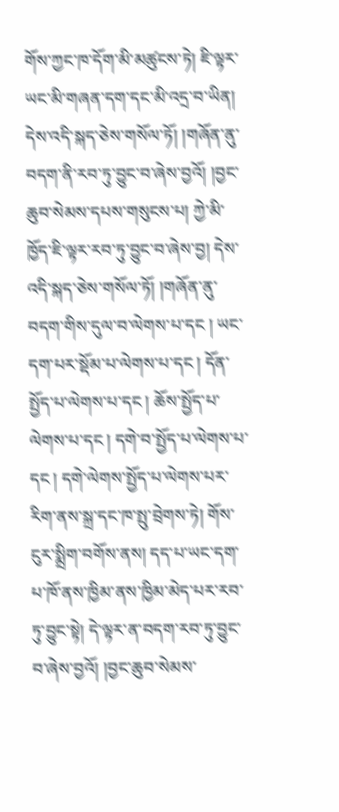གོས་ཀྱང་ཁ་དོག་མི་མཚུངས་ཏེ། ཇི་ལྟར་ཡང་མི་གཞན་དག་དང་མི་འདྲ་བ་ཡིན། དེས་འདི་སྐད་ཅེས་གསོལ་ཏོ། །གཞོན་ནུ་བདག་ནི་རབ་ཏུ་བྱུང་བ་ཞེས་བྱའོ། །བྱང་ཆུབ་སེམས་དཔས་གསུངས་པ། ཀྱེ་མི་ཁྱོད་ཇི་ལྟར་རབ་ཏུ་བྱུང་བ་ཞེས་བྱ། དེས་འདི་སྐད་ཅེས་གསོལ་ཏོ། །གཞོན་ནུ་བདག་གིས་དུལ་བ་ལེགས་པ་དང ། ཡང་དག་པར་སྡོམ་པ་ལེགས་པ་དང ། དོན་སྤྱོད་པ་ལེགས་པ་དང ། ཆོས་སྤྱོད་པ་ལེགས་པ་དང ། དགེ་བ་སྤྱོད་པ་ལེགས་པ་དང ། དགེ་ལེགས་སྤྱོད་པ་ལེགས་པར་རིག་ནས་སྐྲ་དང་ཁ་སྤུ་བྲེགས་ཏེ། གོས་ངུར་སྨྲིག་བགོས་ནས། དད་པ་ཡང་དག་པ་ཁོ་ནས་ཁྱིམ་ནས་ཁྱིམ་མེད་པར་རབ་ཏུ་བྱུང་སྟེ། དེ་ལྟར་ན་བདག་རབ་ཏུ་བྱུང་བ་ཞེས་བྱའོ། །བྱང་ཆུབ་སེམས་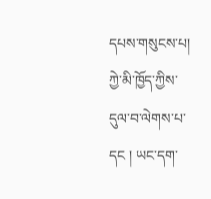དཔས་གསུངས་པ། ཀྱེ་མི་ཁྱོད་ཀྱིས་དུལ་བ་ལེགས་པ་དང ། ཡང་དག་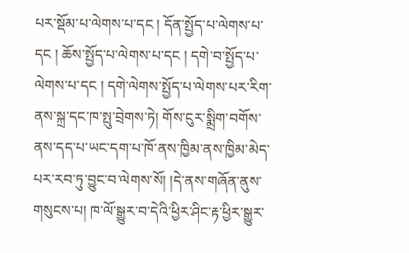པར་སྡོམ་པ་ལེགས་པ་དང ། དོན་སྤྱོད་པ་ལེགས་པ་དང ། ཆོས་སྤྱོད་པ་ལེགས་པ་དང ། དགེ་བ་སྤྱོད་པ་ལེགས་པ་དང ། དགེ་ལེགས་སྤྱོད་པ་ལེགས་པར་རིག་ནས་སྐྲ་དང་ཁ་སྤུ་བྲེགས་ཏེ། གོས་ངུར་སྨྲིག་བགོས་ནས་དད་པ་ཡང་དག་པ་ཁོ་ནས་ཁྱིམ་ནས་ཁྱིམ་མེད་པར་རབ་ཏུ་བྱུང་བ་ལེགས་སོ། །དེ་ནས་གཞོན་ནུས་གསུངས་པ། ཁ་ལོ་སྒྱུར་བ་དེའི་ཕྱིར་ཤིང་རྟ་ཕྱིར་སྒྱུར་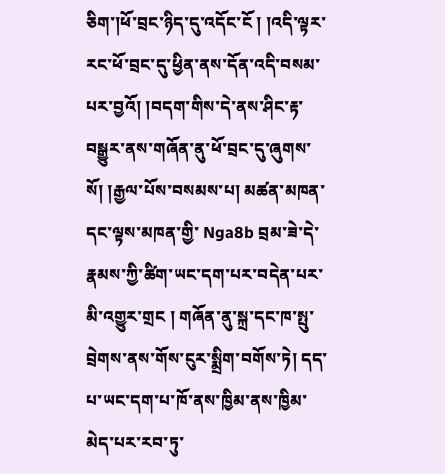ཅིག་།ཕོ་བྲང་ཉིད་དུ་འདོང་ངོ ། །འདི་ལྟར་རང་ཕོ་བྲང་དུ་ཕྱིན་ནས་དོན་འདི་བསམ་པར་བྱའོ། །བདག་གིས་དེ་ནས་ཤིང་རྟ་བསྒྱུར་ནས་གཞོན་ནུ་ཕོ་བྲང་དུ་ཞུགས་སོ། །རྒྱལ་པོས་བསམས་པ། མཚན་མཁན་དང་ལྟས་མཁན་གྱི་ Nga8b བྲམ་ཟེ་དེ་རྣམས་ཀྱི་ཚིག་ཡང་དག་པར་བདེན་པར་མི་འགྱུར་གྲང ། གཞོན་ནུ་སྐྲ་དང་ཁ་སྤུ་བྲེགས་ནས་གོས་ངུར་སྨྲིག་བགོས་ཏེ། དད་པ་ཡང་དག་པ་ཁོ་ནས་ཁྱིམ་ནས་ཁྱིམ་མེད་པར་རབ་ཏུ་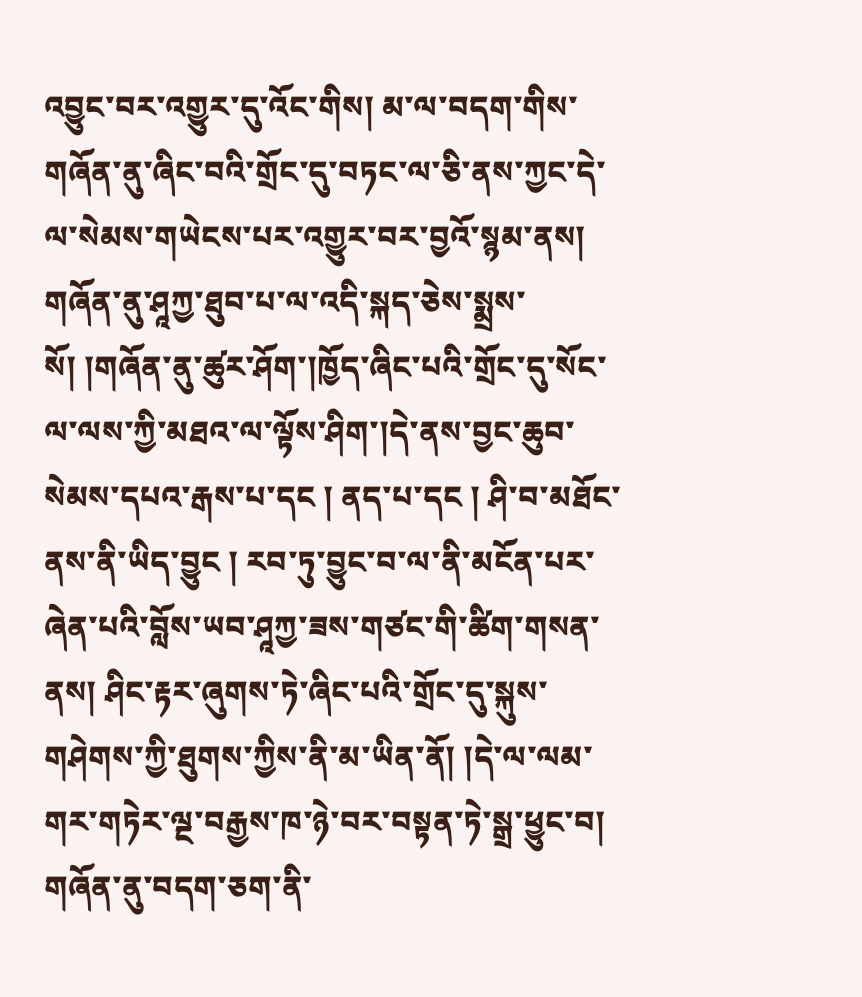འབྱུང་བར་འགྱུར་དུ་འོང་གིས། མ་ལ་བདག་གིས་གཞོན་ནུ་ཞིང་བའི་གྲོང་དུ་བཏང་ལ་ཅི་ནས་ཀྱང་དེ་ལ་སེམས་གཡེངས་པར་འགྱུར་བར་བྱའོ་སྙམ་ནས། གཞོན་ནུ་ཤཱཀྱ་ཐུབ་པ་ལ་འདི་སྐད་ཅེས་སྨྲས་སོ། །གཞོན་ནུ་ཚུར་ཤོག་།ཁྱོད་ཞིང་པའི་གྲོང་དུ་སོང་ལ་ལས་ཀྱི་མཐའ་ལ་ལྟོས་ཤིག་།དེ་ནས་བྱང་ཆུབ་སེམས་དཔའ་རྒས་པ་དང ། ནད་པ་དང ། ཤི་བ་མཐོང་ནས་ནི་ཡིད་བྱུང ། རབ་ཏུ་བྱུང་བ་ལ་ནི་མངོན་པར་ཞེན་པའི་བློས་ཡབ་ཤཱཀྱ་ཟས་གཙང་གི་ཚིག་གསན་ནས། ཤིང་རྟར་ཞུགས་ཏེ་ཞིང་པའི་གྲོང་དུ་སྐུས་གཤེགས་ཀྱི་ཐུགས་ཀྱིས་ནི་མ་ཡིན་ནོ། །དེ་ལ་ལམ་གར་གཏེར་ལྔ་བརྒྱས་ཁ་ཉེ་བར་བསྟན་ཏེ་སྒྲ་ཕྱུང་བ། གཞོན་ནུ་བདག་ཅག་ནི་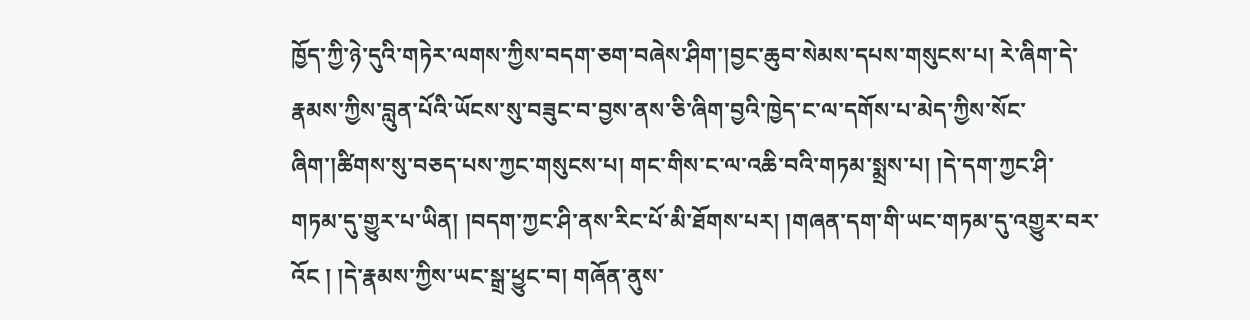ཁྱོད་ཀྱི་ཉེ་དུའི་གཏེར་ལགས་ཀྱིས་བདག་ཅག་བཞེས་ཤིག་།བྱང་ཆུབ་སེམས་དཔས་གསུངས་པ། རེ་ཞིག་དེ་རྣམས་ཀྱིས་བླུན་པོའི་ཡོངས་སུ་བཟུང་བ་བྱས་ནས་ཅི་ཞིག་བྱའི་ཁྱེད་ང་ལ་དགོས་པ་མེད་ཀྱིས་སོང་ཞིག་།ཚིགས་སུ་བཅད་པས་ཀྱང་གསུངས་པ། གང་གིས་ང་ལ་འཆི་བའི་གཏམ་སྨྲས་པ། །དེ་དག་ཀྱང་ཤི་གཏམ་དུ་གྱུར་པ་ཡིན། །བདག་ཀྱང་ཤི་ནས་རིང་པོ་མི་ཐོགས་པར། །གཞན་དག་གི་ཡང་གཏམ་དུ་འགྱུར་བར་འོང ། །དེ་རྣམས་ཀྱིས་ཡང་སྒྲ་ཕྱུང་བ། གཞོན་ནུས་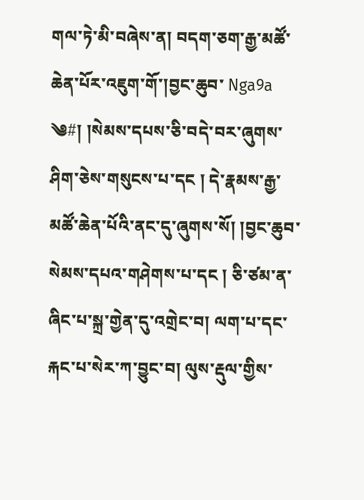གལ་ཏེ་མི་བཞེས་ན། བདག་ཅག་རྒྱ་མཚོ་ཆེན་པོར་འཇུག་གོ་།བྱང་ཆུབ་ Nga9a ༄#། །སེམས་དཔས་ཅི་བདེ་བར་ཞུགས་ཤིག་ཅེས་གསུངས་པ་དང ། དེ་རྣམས་རྒྱ་མཚོ་ཆེན་པོའི་ནང་དུ་ཞུགས་སོ། །བྱང་ཆུབ་སེམས་དཔའ་གཤེགས་པ་དང ། ཅི་ཙམ་ན་ཞིང་པ་སྐྲ་གྱེན་དུ་འགྲེང་བ། ལག་པ་དང་རྐང་པ་སེར་ཀ་བྱུང་བ། ལུས་རྡུལ་གྱིས་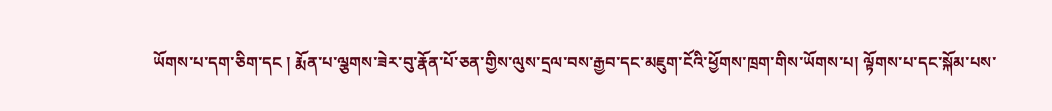ཡོགས་པ་དག་ཅིག་དང ། རྨོན་པ་ལྕགས་ཟེར་བུ་རྣོན་པོ་ཅན་གྱིས་ལུས་དྲལ་བས་རྒྱབ་དང་མཇུག་ངོའི་ཕྱོགས་ཁྲག་གིས་ཡོགས་པ། ལྟོགས་པ་དང་སྐོམ་པས་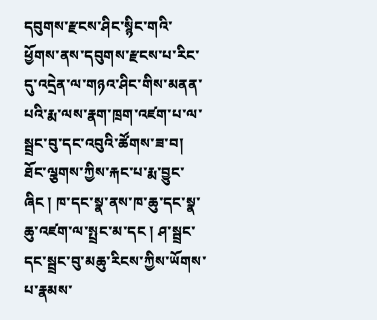དབུགས་རྫངས་ཤིང་སྙིང་གའི་ཕྱོགས་ནས་དབུགས་རྫངས་པ་རིང་དུ་འདྲེན་ལ་གཉའ་ཤིང་གིས་མནན་པའི་རྨ་ལས་རྣག་ཁྲག་འཛག་པ་ལ་སྦྲང་བུ་དང་འབུའི་ཚོགས་ཟ་བ། ཐོང་ལྕགས་ཀྱིས་རྐང་པ་རྨ་བྱུང་ཞིང ། ཁ་དང་སྣ་ནས་ཁ་ཆུ་དང་སྣ་ཆུ་འཛག་ལ་སྤྲང་མ་དང ། ཤ་སྦྲང་དང་སྦྲང་བུ་མཆུ་རིངས་ཀྱིས་ཡོགས་པ་རྣམས་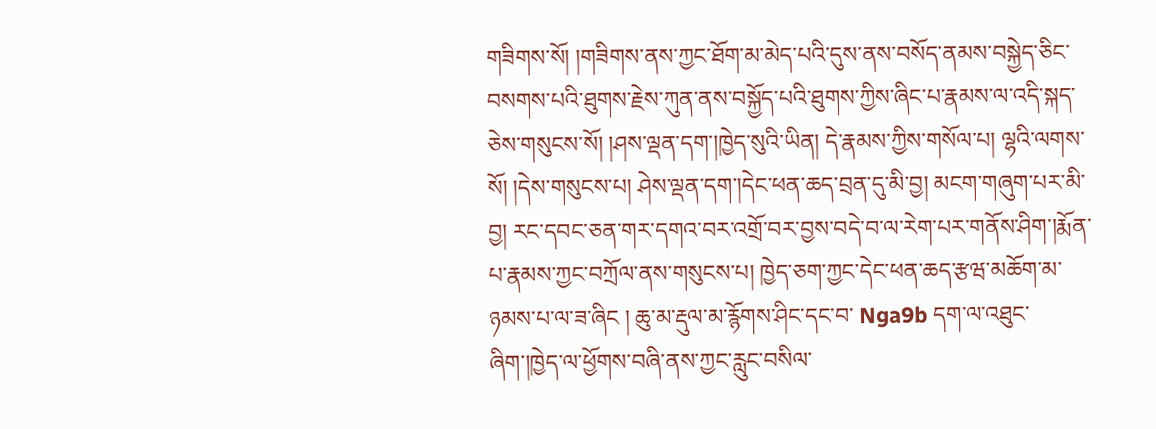གཟིགས་སོ། །གཟིགས་ནས་ཀྱང་ཐོག་མ་མེད་པའི་དུས་ནས་བསོད་ནམས་བསྐྱེད་ཅིང་བསགས་པའི་ཐུགས་རྗེས་ཀུན་ནས་བསྐྱོད་པའི་ཐུགས་ཀྱིས་ཞིང་པ་རྣམས་ལ་འདི་སྐད་ཅེས་གསུངས་སོ། །ཤས་ལྡན་དག་།ཁྱེད་སུའི་ཡིན། དེ་རྣམས་ཀྱིས་གསོལ་པ། ལྷའི་ལགས་སོ། །དེས་གསུངས་པ། ཤེས་ལྡན་དག་།དེང་ཕན་ཆད་བྲན་དུ་མི་བྱ། མངག་གཞུག་པར་མི་བྱ། རང་དབང་ཅན་གར་དགའ་བར་འགྲོ་བར་བྱས་བདེ་བ་ལ་རེག་པར་གནོས་ཤིག་།རྨོན་པ་རྣམས་ཀྱང་བཀྲོལ་ནས་གསུངས་པ། ཁྱེད་ཅག་ཀྱང་དེང་ཕན་ཆད་རྩཝ་མཆོག་མ་ཉམས་པ་ལ་ཟ་ཞིང ། ཆུ་མ་རྡུལ་མ་རྙོགས་ཤིང་དང་བ་ Nga9b དག་ལ་འཐུང་ཞིག་།ཁྱེད་ལ་ཕྱོགས་བཞི་ནས་ཀྱང་རླུང་བསིལ་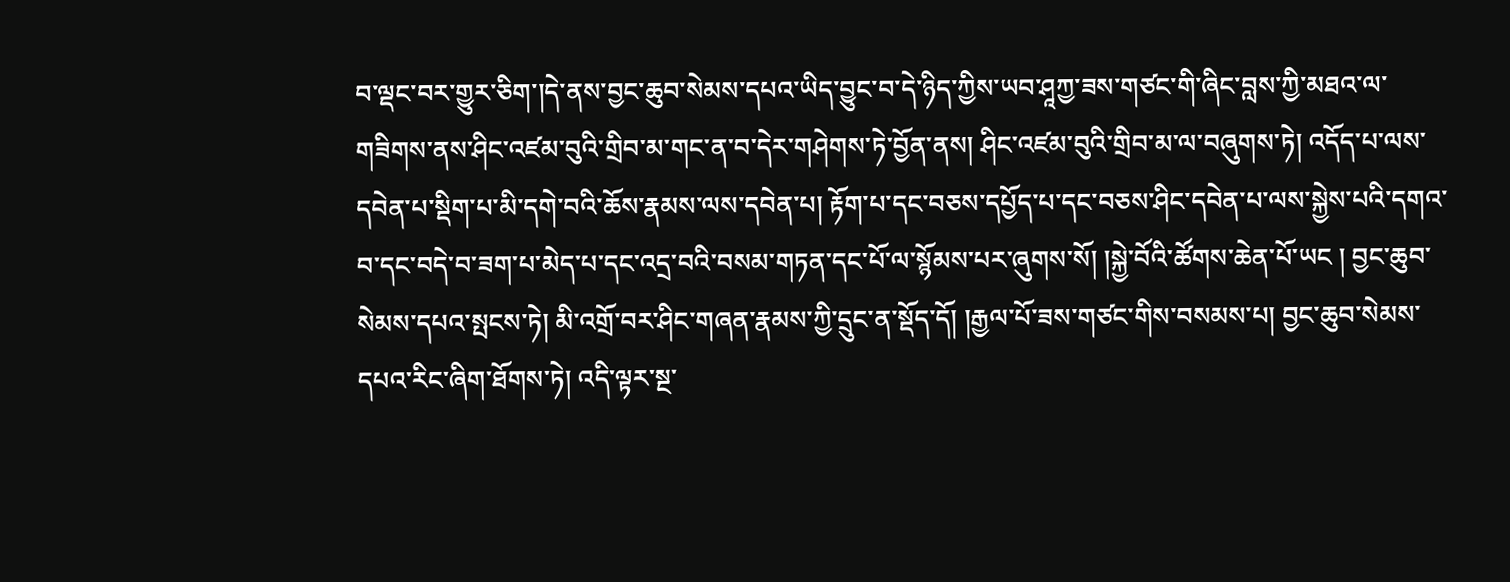བ་ལྡང་བར་གྱུར་ཅིག་།དེ་ནས་བྱང་ཆུབ་སེམས་དཔའ་ཡིད་བྱུང་བ་དེ་ཉིད་ཀྱིས་ཡབ་ཤཱཀྱ་ཟས་གཙང་གི་ཞིང་བླས་ཀྱི་མཐའ་ལ་གཟིགས་ནས་ཤིང་འཛམ་བུའི་གྲིབ་མ་གང་ན་བ་དེར་གཤེགས་ཏེ་བྱོན་ནས། ཤིང་འཛམ་བུའི་གྲིབ་མ་ལ་བཞུགས་ཏེ། འདོད་པ་ལས་དབེན་པ་སྡིག་པ་མི་དགེ་བའི་ཆོས་རྣམས་ལས་དབེན་པ། རྟོག་པ་དང་བཅས་དཔྱོད་པ་དང་བཅས་ཤིང་དབེན་པ་ལས་སྐྱེས་པའི་དགའ་བ་དང་བདེ་བ་ཟག་པ་མེད་པ་དང་འདྲ་བའི་བསམ་གཏན་དང་པོ་ལ་སྙོམས་པར་ཞུགས་སོ། །སྐྱེ་བོའི་ཚོགས་ཆེན་པོ་ཡང ། བྱང་ཆུབ་སེམས་དཔའ་སྤངས་ཏེ། མི་འགྲོ་བར་ཤིང་གཞན་རྣམས་ཀྱི་དྲུང་ན་སྡོད་དོ། །རྒྱལ་པོ་ཟས་གཙང་གིས་བསམས་པ། བྱང་ཆུབ་སེམས་དཔའ་རིང་ཞིག་ཐོགས་ཏེ། འདི་ལྟར་སྔ་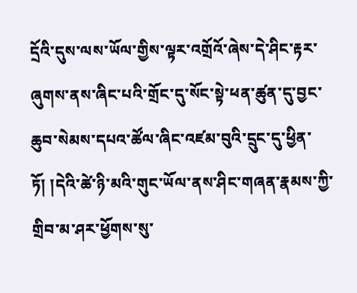དྲོའི་དུས་ལས་ཡོལ་གྱིས་ལྟར་འགྲོའོ་ཞེས་དེ་ཤིང་རྟར་ཞུགས་ནས་ཞིང་པའི་གྲོང་དུ་སོང་སྟེ་ཕན་ཚུན་དུ་བྱང་ཆུབ་སེམས་དཔའ་ཚོལ་ཞིང་འཛམ་བུའི་དྲུང་དུ་ཕྱིན་ཏོ། །དེའི་ཚེ་ཉི་མའི་གུང་ཡོལ་ནས་ཤིང་གཞན་རྣམས་ཀྱི་གྲིབ་མ་ཤར་ཕྱོགས་སུ་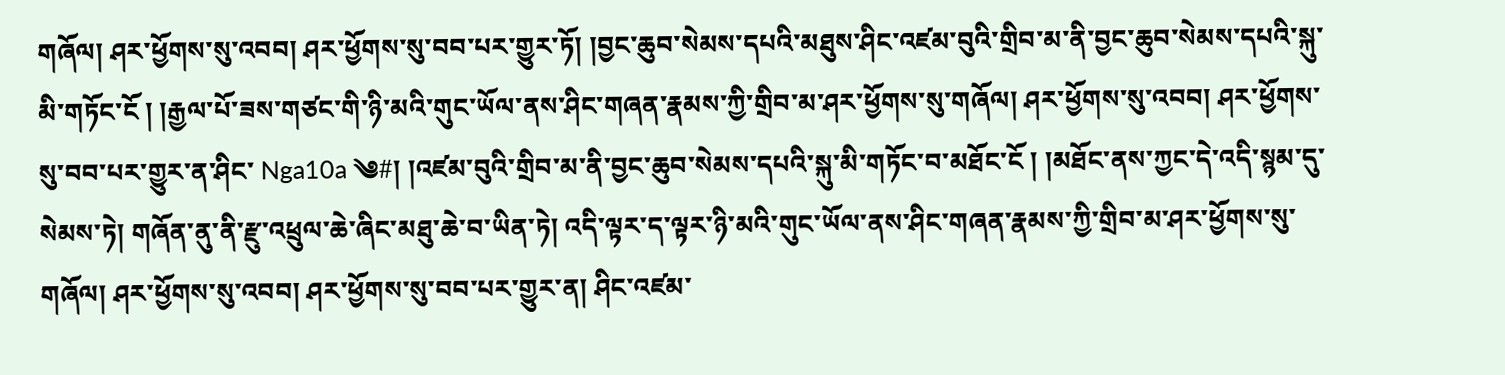གཞོལ། ཤར་ཕྱོགས་སུ་འབབ། ཤར་ཕྱོགས་སུ་བབ་པར་གྱུར་ཏོ། །བྱང་ཆུབ་སེམས་དཔའི་མཐུས་ཤིང་འཛམ་བུའི་གྲིབ་མ་ནི་བྱང་ཆུབ་སེམས་དཔའི་སྐུ་མི་གཏོང་ངོ ། །རྒྱལ་པོ་ཟས་གཙང་གི་ཉི་མའི་གུང་ཡོལ་ནས་ཤིང་གཞན་རྣམས་ཀྱི་གྲིབ་མ་ཤར་ཕྱོགས་སུ་གཞོལ། ཤར་ཕྱོགས་སུ་འབབ། ཤར་ཕྱོགས་སུ་བབ་པར་གྱུར་ན་ཤིང་ Nga10a ༄#། །འཛམ་བུའི་གྲིབ་མ་ནི་བྱང་ཆུབ་སེམས་དཔའི་སྐུ་མི་གཏོང་བ་མཐོང་ངོ ། །མཐོང་ནས་ཀྱང་དེ་འདི་སྙམ་དུ་སེམས་ཏེ། གཞོན་ནུ་ནི་རྫུ་འཕྲུལ་ཆེ་ཞིང་མཐུ་ཆེ་བ་ཡིན་ཏེ། འདི་ལྟར་ད་ལྟར་ཉི་མའི་གུང་ཡོལ་ནས་ཤིང་གཞན་རྣམས་ཀྱི་གྲིབ་མ་ཤར་ཕྱོགས་སུ་གཞོལ། ཤར་ཕྱོགས་སུ་འབབ། ཤར་ཕྱོགས་སུ་བབ་པར་གྱུར་ན། ཤིང་འཛམ་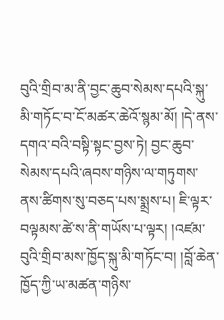བུའི་གྲིབ་མ་ནི་བྱང་ཆུབ་སེམས་དཔའི་སྐུ་མི་གཏོང་བ་ངོ་མཚར་ཆེའོ་སྙམ་མོ། །དེ་ནས་དགའ་བའི་བསྟི་སྟང་བྱས་ཏེ། བྱང་ཆུབ་སེམས་དཔའི་ཞབས་གཉིས་ལ་གཏུགས་ནས་ཚིགས་སུ་བཅད་པས་སྨྲས་པ། ཇི་ལྟར་བལྟམས་ཚེ་ས་ནི་གཡོས་པ་ལྟར། །འཛམ་བུའི་གྲིབ་མས་ཁྱོད་སྐུ་མི་གཏོང་བ། །བློ་ཆེན་ཁྱོད་ཀྱི་ཡ་མཚན་གཉིས་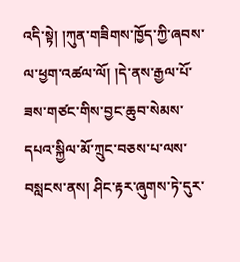འདི་སྟེ། །ཀུན་གཟིགས་ཁྱོད་ཀྱི་ཞབས་ལ་ཕྱག་འཚལ་ལོ། །དེ་ནས་རྒྱལ་པོ་ཟས་གཙང་གིས་བྱང་ཆུབ་སེམས་དཔའ་སྐྱིལ་མོ་ཀྲུང་བཅས་པ་ལས་བསླངས་ནས། ཤིང་རྟར་ཞུགས་ཏེ་དུར་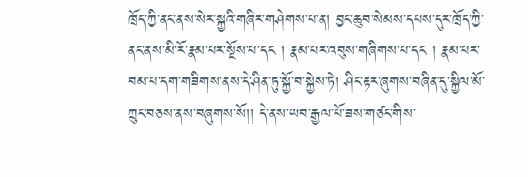ཁྲོད་ཀྱི་ནང་ནས་སེར་སྐྱའི་གཞིར་གཤེགས་པ་ན། བྱང་ཆུབ་སེམས་དཔས་དུར་ཁྲོད་ཀྱི་ནང་ནས་མི་རོ་རྣམ་པར་སྔོས་པ་དང ། རྣམ་པར་འབུས་གཞིགས་པ་དང ། རྣམ་པར་བམ་པ་དག་གཟིགས་ནས་དེ་ཤིན་ཏུ་སྐྱོ་བ་སྐྱེས་ཏེ། ཤིང་རྟར་ཞུགས་བཞིན་དུ་སྐྱིལ་མོ་ཀྲུང་བཅས་ནས་བཞུགས་སོ།། དེ་ནས་ཡབ་རྒྱལ་པོ་ཟས་གཙང་གིས་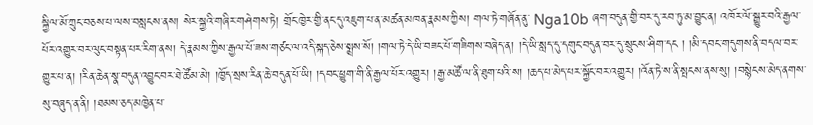སྐྱིལ་མོ་ཀྲུང་བཅས་པ་ལས་བསླངས་ནས། སེར་སྐྱའི་གཞིར་གཤེགས་ཏེ། གྲོང་ཁྱེར་གྱི་ནང་དུ་འཇུག་པ་ན་མཚན་མཁན་རྣམས་ཀྱིས། གལ་ཏེ་གཞོན་ནུ་ Nga10b ཞག་བདུན་གྱི་བར་དུ་རབ་ཏུ་མ་བྱུང་ན། འཁོར་ལོ་སྒྱུར་བའི་རྒྱལ་པོར་འགྱུར་བར་ལུང་བསྟན་པར་རིག་ནས། དེ་རྣམས་ཀྱིས་རྒྱལ་པོ་ཟས་གཙང་ལ་འདི་སྐད་ཅེས་སྨྲས་སོ། །གལ་ཏེ་དེ་ཡི་བཟང་པོ་གཟིགས་བཞེད་ན། །དེ་ཡི་སླད་དུ་དགུང་བདུན་བར་དུ་སྲུངས་ཤིག་དང ། །མི་དབང་གདུགས་ནི་བདལ་བར་གྱུར་པ་ན། །རིན་ཆེན་སྣ་བདུན་འབྱུང་བར་ཐེ་ཚོམ་མེ། །ཁྱོད་སྲས་རིན་ཆེ་བདུན་པོ་ཡི། །དབང་ཕྱུག་གི་ནི་རྒྱལ་པོར་འགྱུར། །རྒྱ་མཚོ་ལ་ནི་ཐུག་པའི་ས། །ཆད་པ་མེད་པར་སྐྱོང་བར་འགྱུར། །འོན་ཏེ་ས་ནི་སྤངས་ནས་སུ། །བསྙེངས་མེད་ནགས་སུ་བཞུད་ན་ནི། །ཐམས་ཅད་མཁྱེན་པ་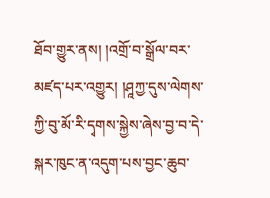ཐོབ་གྱུར་ནས། །འགྲོ་བ་སྒྲོལ་བར་མཛད་པར་འགྱུར། །ཤཱཀྱ་དུས་ལེགས་ཀྱི་བུ་མོ་རི་དྭགས་སྐྱེས་ཞེས་བྱ་བ་དེ་སྐར་ཁུང་ན་འདུག་པས་བྱང་ཆུབ་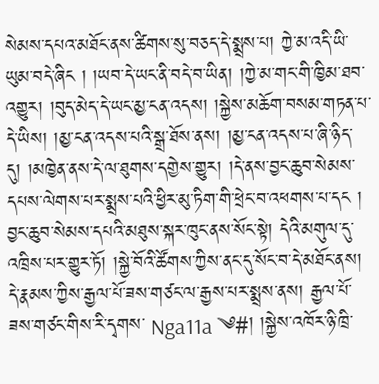སེམས་དཔའ་མཐོང་ནས་ཚིགས་སུ་བཅད་དེ་སྨྲས་པ། ཀྱེ་མ་འདི་ཡི་ཡུམ་བདེ་ཞིང ། །ཡབ་དེ་ཡང་ནི་བདེ་བ་ཡིན། །ཀྱེ་མ་གང་གི་ཁྱིམ་ཐབ་འགྱུར། །བུད་མེད་དེ་ཡང་མྱ་ངན་འདས། །སྐྱེས་མཆོག་བསམ་གཏན་པ་དེ་ཡིས། །མྱ་ངན་འདས་པའི་སྒྲ་ཐོས་ནས། །མྱ་ངན་འདས་པ་ཞི་ཉིད་དུ། །མཁྱེན་ནས་དེ་ལ་ཐུགས་དགྱེས་གྱུར། །དེ་ནས་བྱང་ཆུབ་སེམས་དཔས་ལེགས་པར་སྨྲས་པའི་ཕྱིར་མུ་ཏིག་གི་ཕྲེང་བ་འཕགས་པ་དང ། བྱང་ཆུབ་སེམས་དཔའི་མཐུས་སྐར་ཁུང་ནས་སོང་སྟེ། དེའི་མགུལ་དུ་འཁྲིས་པར་གྱུར་ཏོ། །སྐྱེ་བོའི་ཚོགས་ཀྱིས་ནང་དུ་སོང་བ་དེ་མཐོང་ནས། དེ་རྣམས་ཀྱིས་རྒྱལ་པོ་ཟས་གཙང་ལ་རྒྱས་པར་སྨྲས་ནས། རྒྱལ་པོ་ཟས་གཙང་གིས་རི་དྭགས་ Nga11a ༄#། །སྐྱེས་འཁོར་ཉི་ཁྲི་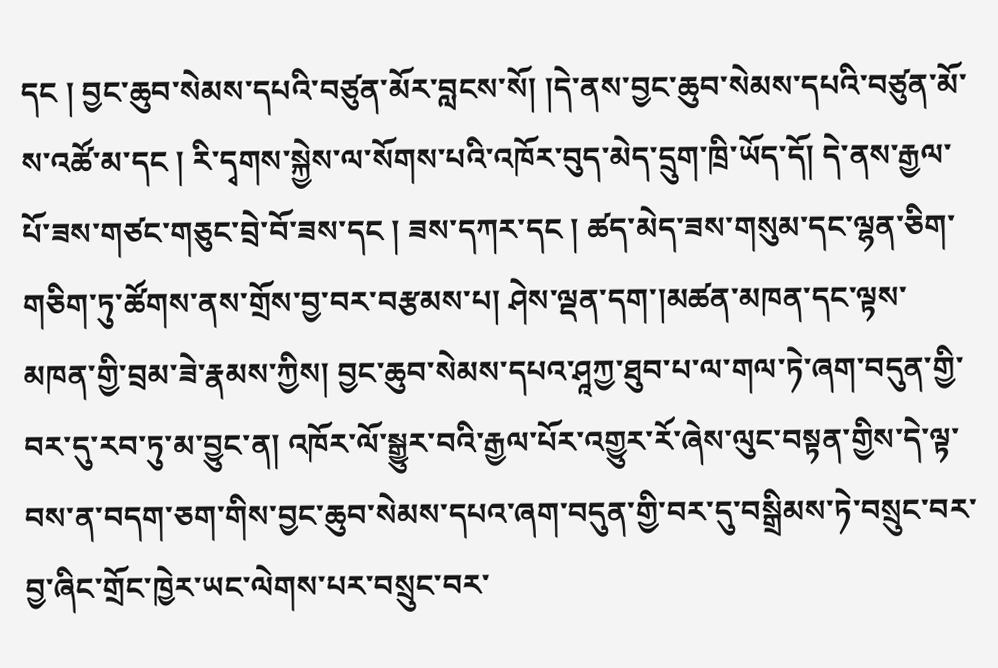དང ། བྱང་ཆུབ་སེམས་དཔའི་བཙུན་མོར་བླངས་སོ། །དེ་ནས་བྱང་ཆུབ་སེམས་དཔའི་བཙུན་མོ་ས་འཚོ་མ་དང ། རི་དྭགས་སྐྱེས་ལ་སོགས་པའི་འཁོར་བུད་མེད་དྲུག་ཁྲི་ཡོད་དོ། དེ་ནས་རྒྱལ་པོ་ཟས་གཙང་གཅུང་བྲེ་བོ་ཟས་དང ། ཟས་དཀར་དང ། ཚད་མེད་ཟས་གསུམ་དང་ལྷན་ཅིག་གཅིག་ཏུ་ཚོགས་ནས་གྲོས་བྱ་བར་བརྩམས་པ། ཤེས་ལྡན་དག་།མཚན་མཁན་དང་ལྟས་མཁན་གྱི་བྲམ་ཟེ་རྣམས་ཀྱིས། བྱང་ཆུབ་སེམས་དཔའ་ཤཱཀྱ་ཐུབ་པ་ལ་གལ་ཏེ་ཞག་བདུན་གྱི་བར་དུ་རབ་ཏུ་མ་བྱུང་ན། འཁོར་ལོ་སྒྱུར་བའི་རྒྱལ་པོར་འགྱུར་རོ་ཞེས་ལུང་བསྟན་གྱིས་དེ་ལྟ་བས་ན་བདག་ཅག་གིས་བྱང་ཆུབ་སེམས་དཔའ་ཞག་བདུན་གྱི་བར་དུ་བསྒྲིམས་ཏེ་བསྲུང་བར་བྱ་ཞིང་གྲོང་ཁྱེར་ཡང་ལེགས་པར་བསྲུང་བར་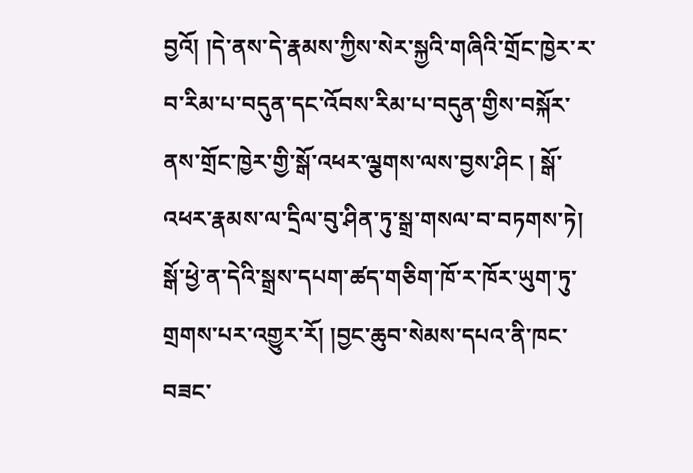བྱའོ། །དེ་ནས་དེ་རྣམས་ཀྱིས་སེར་སྐྱའི་གཞིའི་གྲོང་ཁྱེར་ར་བ་རིམ་པ་བདུན་དང་འོབས་རིམ་པ་བདུན་གྱིས་བསྐོར་ནས་གྲོང་ཁྱེར་གྱི་སྒོ་འཕར་ལྕགས་ལས་བྱས་ཤིང ། སྒོ་འཕར་རྣམས་ལ་དྲིལ་བུ་ཤིན་ཏུ་སྒྲ་གསལ་བ་བཏགས་ཏེ། སྒོ་ཕྱེ་ན་དེའི་སྒྲས་དཔག་ཚད་གཅིག་ཁོ་ར་ཁོར་ཡུག་ཏུ་གྲགས་པར་འགྱུར་རོ། །བྱང་ཆུབ་སེམས་དཔའ་ནི་ཁང་བཟང་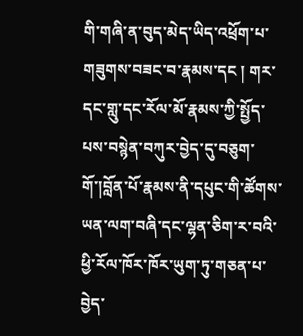གི་གཞི་ན་བུད་མེད་ཡིད་འཕྲོག་པ་གཟུགས་བཟང་བ་རྣམས་དང ། གར་དང་གླུ་དང་རོལ་མོ་རྣམས་ཀྱི་སྤྱོད་པས་བསྙེན་བཀུར་བྱེད་དུ་བཅུག་གོ་།བློན་པོ་རྣམས་ནི་དཔུང་གི་ཚོགས་ཡན་ལག་བཞི་དང་ལྷན་ཅིག་ར་བའི་ཕྱི་རོལ་ཁོར་ཁོར་ཡུག་ཏུ་གཅན་པ་བྱེད་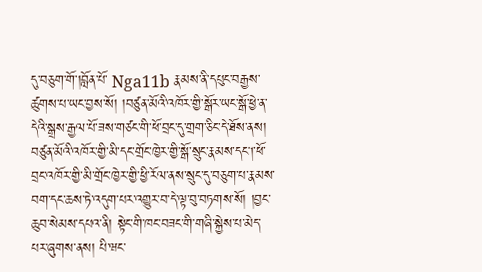དུ་བཅུག་གོ་།བློན་པོ་ Nga11b རྣམས་ནི་དཔུང་བརྒྱས་ཚུགས་པ་ཡང་བྱས་སོ། །བཙུན་མོའི་འཁོར་གྱི་སྒོར་ཡང་སྒོ་ཕྱེ་ན་དེའི་སྒྲས་རྒྱལ་པོ་ཟས་གཙང་གི་ཕོ་བྲང་དུ་གྲག་ཅིང་དེ་ཐོས་ནས། བཙུན་མོའི་འཁོར་གྱི་མི་དང་གྲོང་ཁྱེར་གྱི་སྒོ་སྲུང་རྣམས་དང།་ཕོ་བྲང་འཁོར་གྱི་མི་གྲོང་ཁྱེར་གྱི་ཕྱི་རོལ་ནས་སྲུང་དུ་བཅུག་པ་རྣམས་བག་དང་ཆས་ཏེ་འདུག་པར་འགྱུར་བ་དེ་ལྟ་བུ་བཏགས་སོ། །བྱང་ཆུབ་སེམས་དཔའ་ནི། སྟེང་གི་ཁང་བཟང་གི་གཞི་སྐྱེས་པ་མེད་པར་ཞུགས་ནས། པི་ཝང་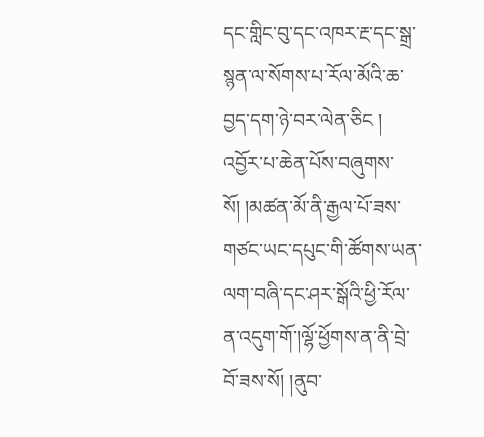དང་གླིང་བུ་དང་འཁར་རྔ་དང་སྒྲ་སྙན་ལ་སོགས་པ་རོལ་མོའི་ཆ་བྱད་དག་ཉེ་བར་ལེན་ཅིང ། འབྱོར་པ་ཆེན་པོས་བཞུགས་སོ། །མཚན་མོ་ནི་རྒྱལ་པོ་ཟས་གཙང་ཡང་དཔུང་གི་ཚོགས་ཡན་ལག་བཞི་དང་ཤར་སྒོའི་ཕྱི་རོལ་ན་འདུག་གོ་།ལྷོ་ཕྱོགས་ན་ནི་བྲེ་བོ་ཟས་སོ། །ནུབ་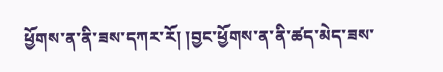ཕྱོགས་ན་ནི་ཟས་དཀར་རོ། །བྱང་ཕྱོགས་ན་ནི་ཚད་མེད་ཟས་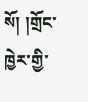སོ། །གྲོང་ཁྱེར་གྱི་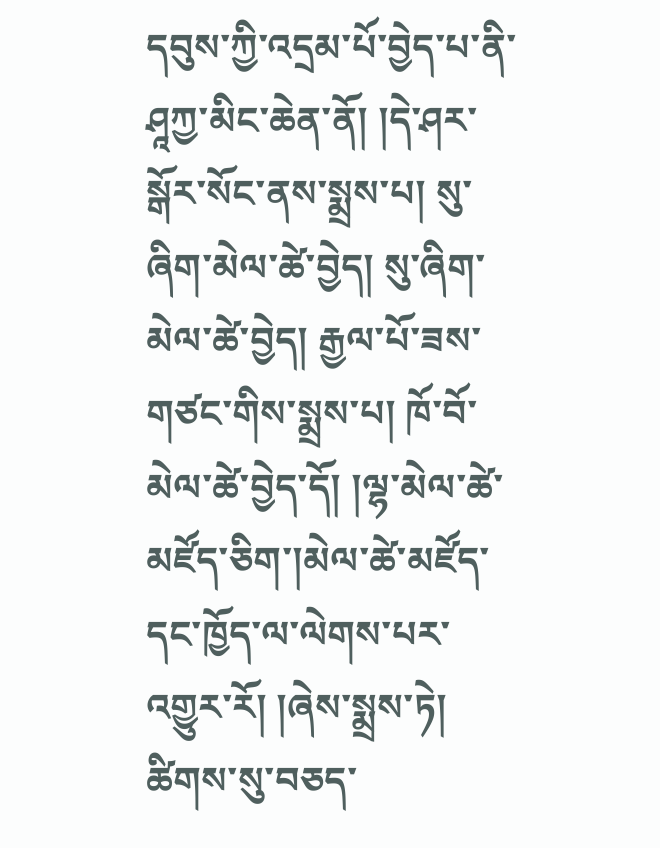དབུས་ཀྱི་འདྲམ་པོ་བྱེད་པ་ནི་ཤཱཀྱ་མིང་ཆེན་ནོ། །དེ་ཤར་སྒོར་སོང་ནས་སྨྲས་པ། སུ་ཞིག་མེལ་ཚེ་བྱེད། སུ་ཞིག་མེལ་ཚེ་བྱེད། རྒྱལ་པོ་ཟས་གཙང་གིས་སྨྲས་པ། ཁོ་བོ་མེལ་ཚེ་བྱེད་དོ། །ལྷ་མེལ་ཚེ་མཛོད་ཅིག་།མེལ་ཚེ་མཛོད་དང་ཁྱོད་ལ་ལེགས་པར་འགྱུར་རོ། །ཞེས་སྨྲས་ཏེ། ཚིགས་སུ་བཅད་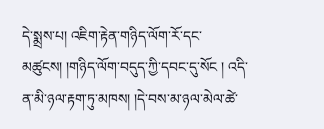དེ་སྨྲས་པ། འཇིག་རྟེན་གཉིད་ལོག་རོ་དང་མཚུངས། །གཉིད་ལོག་བདུད་ཀྱི་དབང་དུ་སོང ། འདི་ན་མི་ཉལ་རྟག་ཏུ་མཁས། །དེ་བས་མ་ཉལ་མེལ་ཚེ་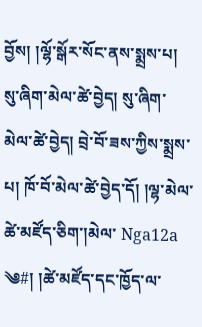བྱོས། །ལྷོ་སྒོར་སོང་ནས་སྨྲས་པ། སུ་ཞིག་མེལ་ཚེ་བྱེད། སུ་ཞིག་མེལ་ཚེ་བྱེད། བྲེ་བོ་ཟས་ཀྱིས་སྨྲས་པ། ཁོ་བོ་མེལ་ཚེ་བྱེད་དོ། །ལྷ་མེལ་ཚེ་མཛོད་ཅིག་།མེལ་ Nga12a ༄#། །ཚེ་མཛོད་དང་ཁྱོད་ལ་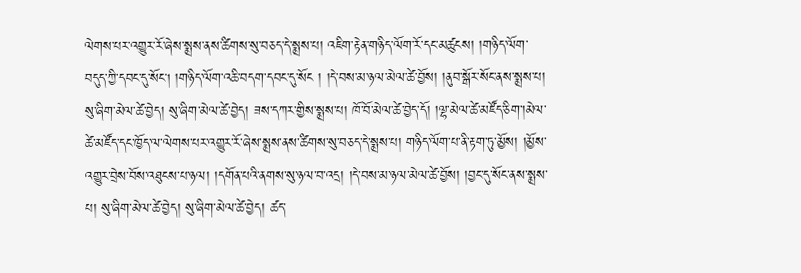ལེགས་པར་འགྱུར་རོ་ཞེས་སྨྲས་ནས་ཚིགས་སུ་བཅད་དེ་སྨྲས་པ། འཇིག་རྟེན་གཉིད་ལོག་རོ་དང་མཚུངས། །གཉིད་ལོག་བདུད་ཀྱི་དབང་དུ་སོང། །གཉིད་ལོག་འཆི་བདག་དབང་དུ་སོང ། །དེ་བས་མ་ཉལ་མེལ་ཚེ་བྱོས། །ནུབ་སྒོར་སོང་ནས་སྨྲས་པ། སུ་ཞིག་མེལ་ཚེ་བྱེད། སུ་ཞིག་མེལ་ཚེ་བྱེད། ཟས་དཀར་གྱིས་སྨྲས་པ། ཁོ་བོ་མེལ་ཚེ་བྱེད་དོ། །ལྷ་མེལ་ཚེ་མཛོད་ཅིག་།མེལ་ཚེ་མཛོད་དང་ཁྱོད་ལ་ལེགས་པར་འགྱུར་རོ་ཞེས་སྨྲས་ནས་ཚིགས་སུ་བཅད་དེ་སྨྲས་པ། གཉིད་ལོག་པ་ནི་རྟག་ཏུ་མྱོས། །མྱོས་འགྱུར་བྲེས་བོས་འཐུངས་པ་ཉལ། །དགོན་པའི་ནགས་སུ་ཉལ་བ་འདྲ། །དེ་བས་མ་ཉལ་མེལ་ཚེ་བྱོས། །བྱང་དུ་སོང་ནས་སྨྲས་པ། སུ་ཞིག་མེལ་ཚེ་བྱེད། སུ་ཞིག་མེལ་ཚེ་བྱེད། ཚད་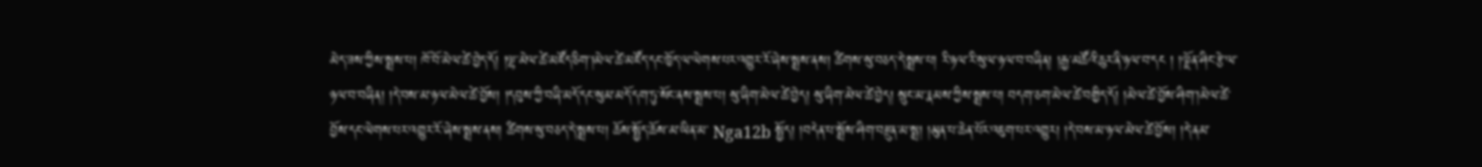མེད་ཟས་ཀྱིས་སྨྲས་པ། ཁོ་བོ་མེལ་ཚེ་བྱེད་དོ། །ལྷ་མེལ་ཚེ་མཛོད་ཅིག་།མེལ་ཚེ་མཛོད་དང་ཁྱོད་ལ་ལེགས་པར་འགྱུར་རོ་ཞེས་སྨྲས་ནས། ཚིགས་སུ་བཅད་དེ་སྨྲས་པ། རི་ཉལ་རི་སུལ་ཉལ་བ་བཞིན། །རྒྱ་མཚོའི་ཆུར་ནི་ཉལ་བ་དང ། །ལྗོན་ཤིང་རྩེ་ལ་ཉལ་བ་བཞིན། །དེ་བས་མ་ཉལ་མེལ་ཚེ་བྱོས། །དབུས་ཀྱི་བཞི་མདོ་དང་སུམ་མདོ་དག་ཏུ་སོང་ནས་སྨྲས་པ། སུ་ཞིག་མེལ་ཚེ་བྱེད། སུ་ཞིག་མེལ་ཚེ་བྱེད། སྲུང་མ་རྣམས་ཀྱིས་སྨྲས་པ། བདག་ཅག་མེལ་ཚེ་བགྱིད་དོ། །མེལ་ཚེ་བྱོས་ཤིག་།མེལ་ཚེ་བྱོས་དང་ལེགས་པར་འགྱུར་རོ་ཞེས་སྨྲས་ནས། ཚིགས་སུ་བཅད་དེ་སྨྲས་པ། ཆོས་སྤྱོད་ཆོས་མ་ཡིན་མ་ Nga12b སྤྱོད། །བདེན་པ་སྨྲོས་ཤིག་བརྫུན་མ་སྨྲ། །མུན་པ་ཆེན་པོར་འཇུག་པར་འགྱུར། །དེ་བས་མ་ཉལ་མེལ་ཚེ་བྱོས། །དེ་ནམ་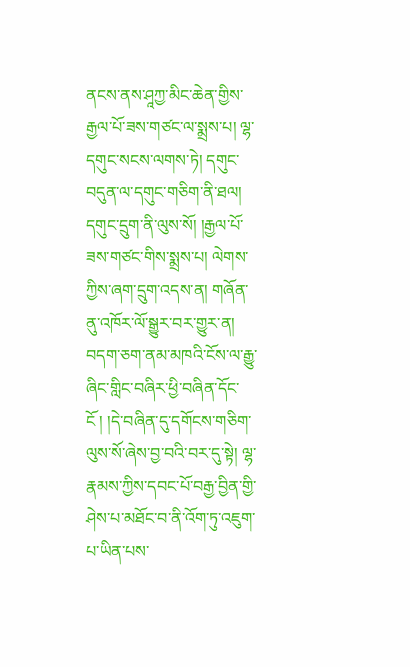ནངས་ནས་ཤཱཀྱ་མིང་ཆེན་གྱིས་རྒྱལ་པོ་ཟས་གཙང་ལ་སྨྲས་པ། ལྷ་དགུང་སངས་ལགས་ཏེ། དགུང་བདུན་ལ་དགུང་གཅིག་ནི་ཐལ། དགུང་དྲུག་ནི་ལུས་སོ། །རྒྱལ་པོ་ཟས་གཙང་གིས་སྨྲས་པ། ལེགས་ཀྱིས་ཞག་དྲུག་འདས་ན། གཞོན་ནུ་འཁོར་ལོ་སྒྱུར་བར་གྱུར་ན། བདག་ཅག་ནམ་མཁའི་ངོས་ལ་རྒྱུ་ཞིང་གླིང་བཞིར་ཕྱི་བཞིན་དོང་ངོ ། །དེ་བཞིན་དུ་དགོངས་གཅིག་ལུས་སོ་ཞེས་བྱ་བའི་བར་དུ་སྟེ། ལྷ་རྣམས་ཀྱིས་དབང་པོ་བརྒྱ་བྱིན་གྱི་ཤེས་པ་མཐོང་བ་ནི་འོག་ཏུ་འཇུག་པ་ཡིན་པས་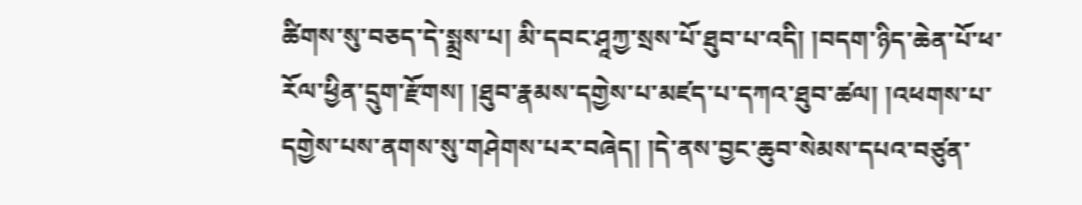ཚིགས་སུ་བཅད་དེ་སྨྲས་པ། མི་དབང་ཤཱཀྱ་སྲས་པོ་ཐུབ་པ་འདི། །བདག་ཉིད་ཆེན་པོ་ཕ་རོལ་ཕྱིན་དྲུག་རྫོགས། །ཐུབ་རྣམས་དགྱེས་པ་མཛད་པ་དཀའ་ཐུབ་ཚལ། །འཕགས་པ་དགྱེས་པས་ནགས་སུ་གཤེགས་པར་བཞེད། །དེ་ནས་བྱང་ཆུབ་སེམས་དཔའ་བཙུན་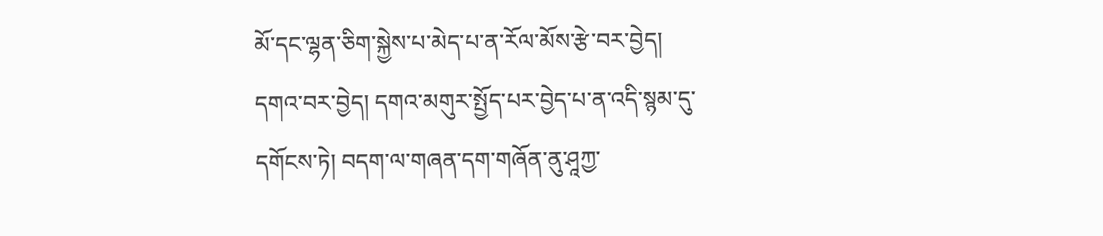མོ་དང་ལྷན་ཅིག་སྐྱེས་པ་མེད་པ་ན་རོལ་མོས་རྩེ་བར་བྱེད། དགའ་བར་བྱེད། དགའ་མགུར་སྤྱོད་པར་བྱེད་པ་ན་འདི་སྙམ་དུ་དགོངས་ཏེ། བདག་ལ་གཞན་དག་གཞོན་ནུ་ཤཱཀྱ་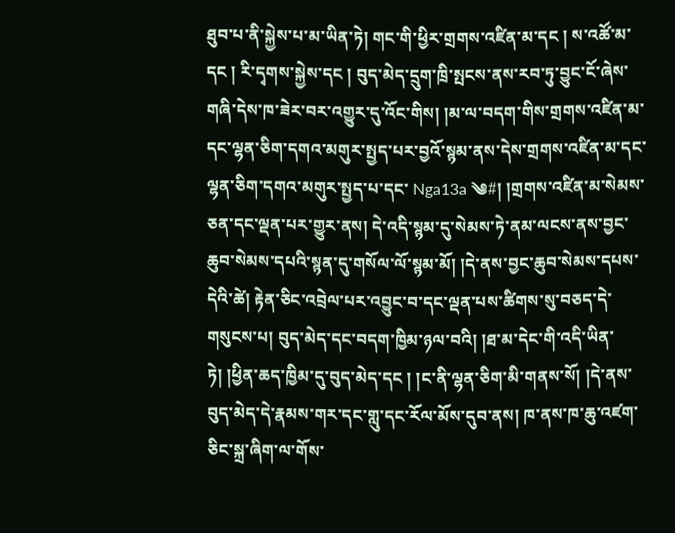ཐུབ་པ་ནི་སྐྱེས་པ་མ་ཡིན་ཏེ། གང་གི་ཕྱིར་གྲགས་འཛིན་མ་དང ། ས་འཚོ་མ་དང ། རི་དྭགས་སྐྱེས་དང ། བུད་མེད་དྲུག་ཁྲི་སྤངས་ནས་རབ་ཏུ་བྱུང་ངོ་ཞེས་གཞི་དེས་ཁ་ཟེར་བར་འགྱུར་དུ་འོང་གིས། །མ་ལ་བདག་གིས་གྲགས་འཛིན་མ་དང་ལྷན་ཅིག་དགའ་མགུར་སྤྱད་པར་བྱའོ་སྙམ་ནས་དེས་གྲགས་འཛིན་མ་དང་ལྷན་ཅིག་དགའ་མགུར་སྤྱད་པ་དང་ Nga13a ༄#། །གྲགས་འཛིན་མ་སེམས་ཅན་དང་ལྡན་པར་གྱུར་ནས། དེ་འདི་སྙམ་དུ་སེམས་ཏེ་ནམ་ལངས་ནས་བྱང་ཆུབ་སེམས་དཔའི་སྙན་དུ་གསོལ་ལོ་སྙམ་མོ། །དེ་ནས་བྱང་ཆུབ་སེམས་དཔས་དེའི་ཚེ། རྟེན་ཅིང་འབྲེལ་པར་འབྱུང་བ་དང་ལྡན་པས་ཚིགས་སུ་བཅད་དེ་གསུངས་པ། བུད་མེད་དང་བདག་ཁྱིམ་ཉལ་བའི། །ཐ་མ་དེང་གི་འདི་ཡིན་ཏེ། །ཕྱིན་ཆད་ཁྱིམ་དུ་བུད་མེད་དང ། །ང་ནི་ལྷན་ཅིག་མི་གནས་སོ། །དེ་ནས་བུད་མེད་དེ་རྣམས་གར་དང་གླུ་དང་རོལ་མོས་དུབ་ནས། ཁ་ནས་ཁ་ཆུ་འཛག་ཅིང་སྐྲ་ཞིག་ལ་གོས་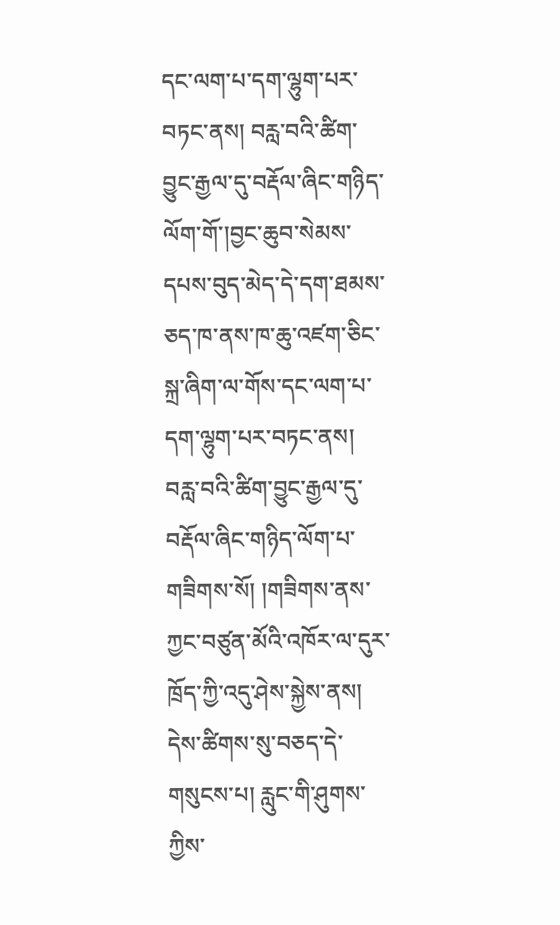དང་ལག་པ་དག་ལྷུག་པར་བཏང་ནས། བརླ་བའི་ཚིག་བྱུང་རྒྱལ་དུ་བརྡོལ་ཞིང་གཉིད་ལོག་གོ་།བྱང་ཆུབ་སེམས་དཔས་བུད་མེད་དེ་དག་ཐམས་ཅད་ཁ་ནས་ཁ་ཆུ་འཛག་ཅིང་སྐྲ་ཞིག་ལ་གོས་དང་ལག་པ་དག་ལྷུག་པར་བཏང་ནས། བརླ་བའི་ཚིག་བྱུང་རྒྱལ་དུ་བརྡོལ་ཞིང་གཉིད་ལོག་པ་གཟིགས་སོ། །གཟིགས་ནས་ཀྱང་བཙུན་མོའི་འཁོར་ལ་དུར་ཁྲོད་ཀྱི་འདུ་ཤེས་སྐྱེས་ནས། དེས་ཚིགས་སུ་བཅད་དེ་གསུངས་པ། རླུང་གི་ཤུགས་ཀྱིས་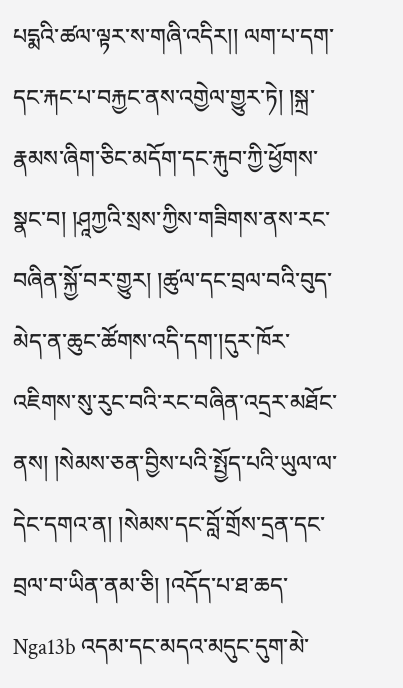པདྨའི་ཚལ་ལྟར་ས་གཞི་འདིར།། ལག་པ་དག་དང་རྐང་པ་བརྐྱང་ནས་འགྱེལ་གྱུར་ཏེ། །སྐྲ་རྣམས་ཞིག་ཅིང་མདོག་དང་རྐུབ་ཀྱི་ཕྱོགས་སྣང་བ། །ཤཱཀྱའི་སྲས་ཀྱིས་གཟིགས་ནས་རང་བཞིན་སྐྱོ་བར་གྱུར། །ཚུལ་དང་བྲལ་བའི་བུད་མེད་ན་ཆུང་ཚོགས་འདི་དག་།དུར་ཁོར་འཇིགས་སུ་རུང་བའི་རང་བཞིན་འདྲར་མཐོང་ནས། །སེམས་ཅན་བྱིས་པའི་སྤྱོད་པའི་ཡུལ་ལ་དེང་དགའ་ན། །སེམས་དང་བློ་གྲོས་དྲན་དང་བྲལ་བ་ཡིན་ནམ་ཅི། །འདོད་པ་ཐ་ཆད་ Nga13b འདམ་དང་མདའ་མདུང་དུག་མེ་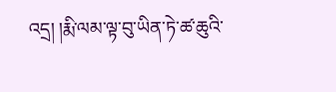འདྲ། །རྨི་ལམ་ལྟ་བུ་ཡིན་ཏེ་ཚ་ཆུའི་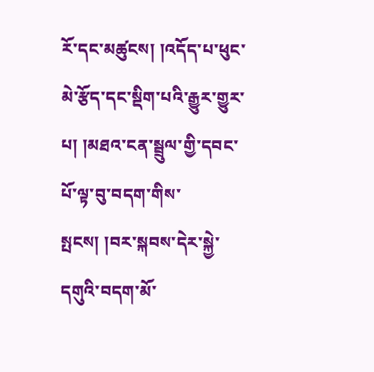རོ་དང་མཚུངས། །འདོད་པ་ཕུང་མེ་རྩོད་དང་སྡིག་པའི་རྒྱུར་གྱུར་པ། །མཐའ་ངན་སྦྲུལ་གྱི་དབང་པོ་ལྟ་བུ་བདག་གིས་སྤངས། །བར་སྐབས་དེར་སྐྱེ་དགུའི་བདག་མོ་